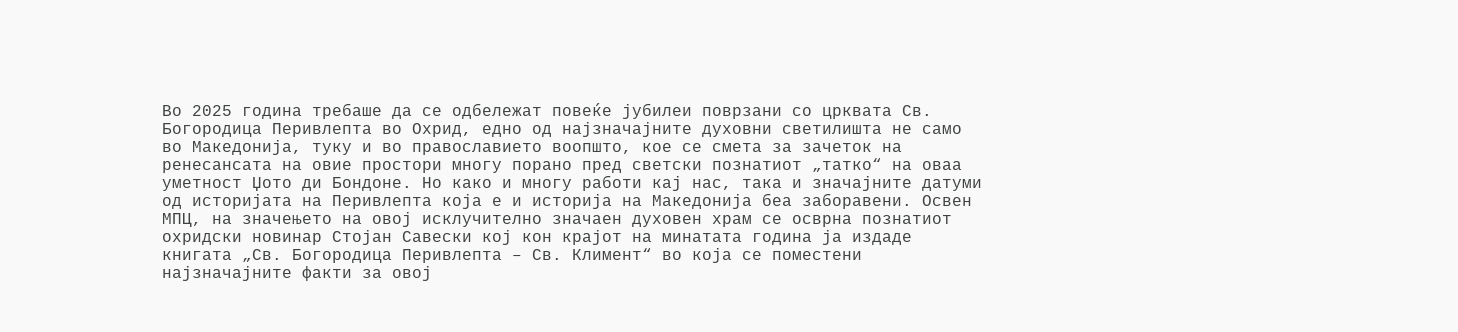Во 2025 година требаше да се одбележат повеќе јубилеи поврзани со црквата Св. Богородица Перивлепта во Охрид, едно од најзначајните духовни светилишта не само во Македонија, туку и во православието воопшто, кое се смета за зачеток на ренесансата на овие простори многу порано пред светски познатиот „татко“ на оваа уметност Џото ди Бондоне. Но како и многу работи кај нас, така и значајните датуми од историјата на Перивлепта која е и историја на Македонија беа заборавени. Освен МПЦ, на значењето на овој исклучително значаен духовен храм се осврна познатиот охридски новинар Стојан Савески кој кон крајот на минатата година ја издаде книгата „Св. Богородица Перивлепта – Св. Климент“ во која се поместени најзначајните факти за овој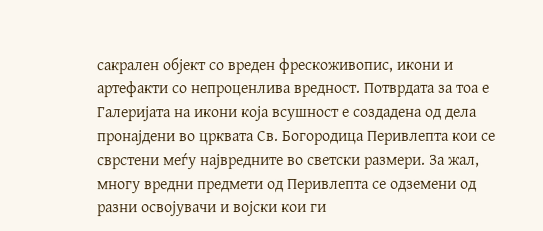сакрален објект со вреден фрескоживопис, икони и артефакти со непроценлива вредност. Потврдата за тоа е Галеријата на икони која всушност е создадена од дела пронајдени во црквата Св. Богородица Перивлепта кои се сврстени меѓу највредните во светски размери. За жал, многу вредни предмети од Перивлепта се одземени од разни освојувачи и војски кои ги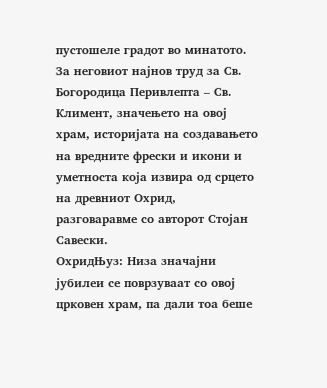пустошеле градот во минатото. За неговиот најнов труд за Св. Богородица Перивлепта – Св. Климент, значењето на овој храм, историјата на создавањето на вредните фрески и икони и уметноста која извира од срцето на древниот Охрид, разговаравме со авторот Стојан Савески.
ОхридЊуз: Низа значајни јубилеи се поврзуваат со овој црковен храм, па дали тоа беше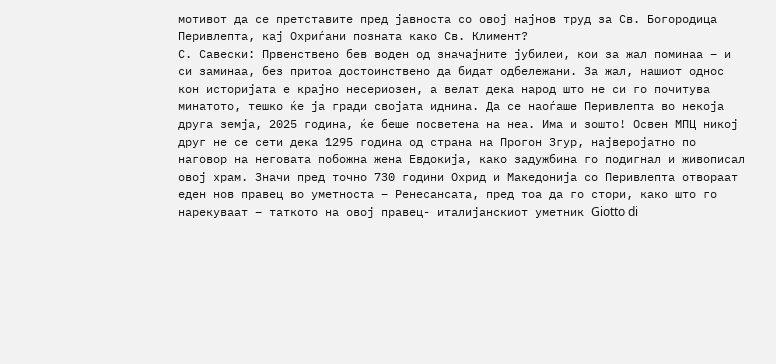мотивот да се претставите пред јавноста со овој најнов труд за Св. Богородица Перивлепта, кај Охриѓани позната како Св. Климент?
С. Савески: Првенствено бев воден од значајните јубилеи, кои за жал поминаа – и си заминаа, без притоа достоинствено да бидат одбележани. За жал, нашиот однос кон историјата е крајно несериозен, а велат дека народ што не си го почитува минатото, тешко ќе ја гради својата иднина. Да се наоѓаше Перивлепта во некоја друга земја, 2025 година, ќе беше посветена на неа. Има и зошто! Освен МПЦ никој друг не се сети дека 1295 година од страна на Прогон Згур, најверојатно по наговор на неговата побожна жена Евдокија, како задужбина го подигнал и живописал овој храм. Значи пред точно 730 години Охрид и Македонија со Перивлепта отвораат еден нов правец во уметноста – Ренесансата, пред тоа да го стори, како што го нарекуваат – таткото на овој правец- италијанскиот уметник Giotto di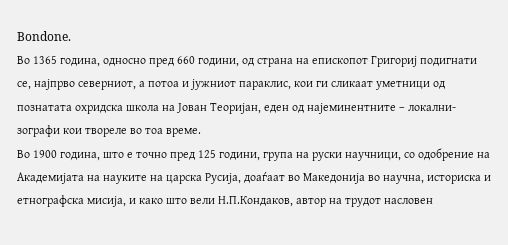Bondone.
Во 1365 година, односно пред 660 години, од страна на епископот Григориј подигнати се, најпрво северниот, а потоа и јужниот параклис, кои ги сликаат уметници од познатата охридска школа на Јован Теоријан, еден од најеминентните – локални- зографи кои твореле во тоа време.
Во 1900 година, што е точно пред 125 години, група на руски научници, со одобрение на Академијата на науките на царска Русија, доаѓаат во Македонија во научна, историска и етнографска мисија, и како што вели Н.П.Кондаков, автор на трудот насловен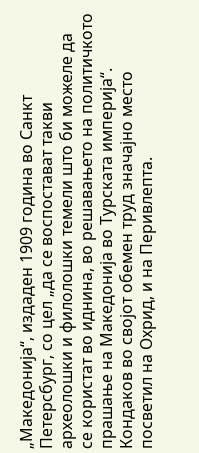„Македонија“, издаден 1909 година во Санкт Петерсбург, со цел „да се воспостават такви археолошки и филолошки темели што би можеле да се користат во иднина, во решавањето на политичкото прашање на Македонија во Турската империја“. Кондаков во својот обемен труд значајно место посветил на Охрид, и на Перивлепта.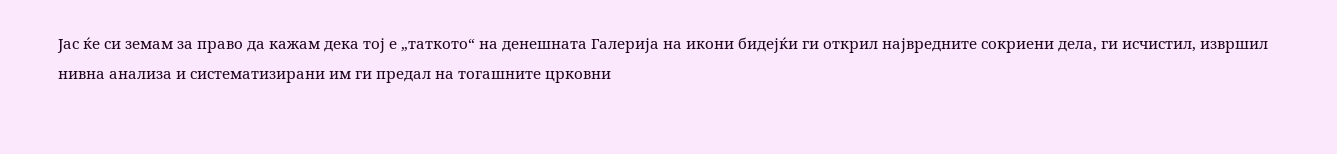Јас ќе си земам за право да кажам дека тој е „таткото“ на денешната Галерија на икони бидејќи ги открил највредните сокриени дела, ги исчистил, извршил нивна анализа и систематизирани им ги предал на тогашните црковни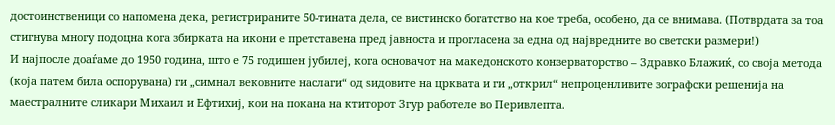достоинственици со напомена дека, регистрираните 50-тината дела, се вистинско богатство на кое треба, особено, да се внимава. (Потврдата за тоа стигнува многу подоцна кога збирката на икони е претставена пред јавноста и прогласена за една од највредните во светски размери!)
И најпосле доаѓаме до 1950 година, што е 75 годишен јубилеј, кога основачот на македонското конзерваторство – Здравко Блажиќ, со своја метода (која патем била оспорувана) ги „симнал вековните наслаги“ од ѕидовите на црквата и ги „открил“ непроценливите зографски решенија на маестралните сликари Михаил и Ефтихиј, кои на покана на ктиторот Згур работеле во Перивлепта.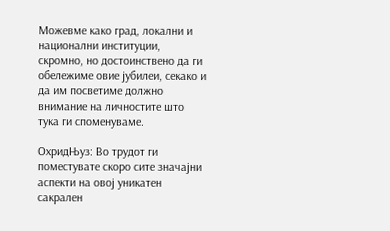Можевме како град, локални и национални институции, скромно, но достоинствено да ги обележиме овие јубилеи, секако и да им посветиме должно внимание на личностите што тука ги споменуваме.

ОхридЊуз: Во трудот ги поместувате скоро сите значајни аспекти на овој уникатен сакрален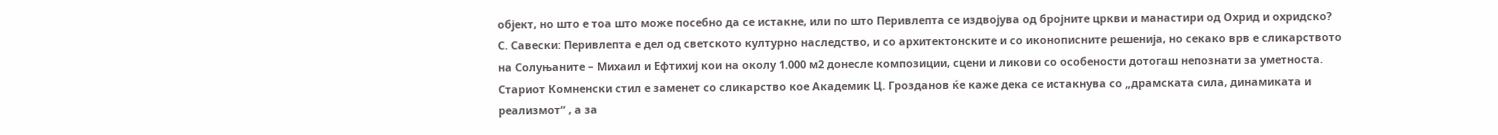објект, но што е тоа што може посебно да се истакне, или по што Перивлепта се издвојува од бројните цркви и манастири од Охрид и охридско?
С. Савески: Перивлепта е дел од светското културно наследство, и со архитектонските и со иконописните решенија, но секако врв е сликарството на Солуњаните – Михаил и Ефтихиј кои на околу 1.000 м2 донесле композиции, сцени и ликови со особености дотогаш непознати за уметноста. Стариот Комненски стил е заменет со сликарство кое Академик Ц. Грозданов ќе каже дека се истакнува со „драмската сила, динамиката и реализмот“ , а за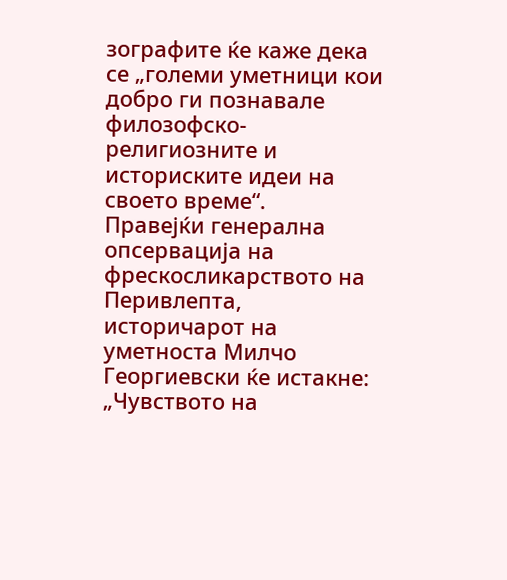зографите ќе каже дека се „големи уметници кои добро ги познавале филозофско-религиозните и историските идеи на своето време“.
Правејќи генерална опсервација на фрескосликарството на Перивлепта, историчарот на уметноста Милчо Георгиевски ќе истакне: „Чувството на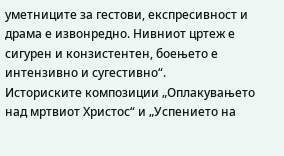уметниците за гестови, експресивност и драма е извонредно. Нивниот цртеж е сигурен и конзистентен, боењето е интензивно и сугестивно“.
Историските композиции „Оплакувањето над мртвиот Христос“ и „Успението на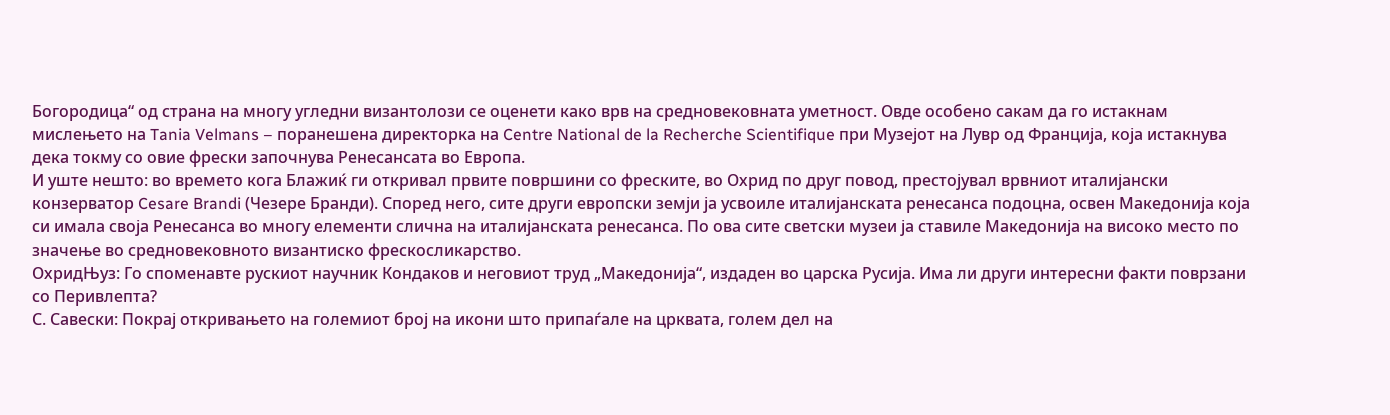Богородица“ од страна на многу угледни византолози се оценети како врв на средновековната уметност. Овде особено сакам да го истакнам мислењето на Tania Velmans – поранешена директорка на Centre National de la Recherche Scientifique при Музејот на Лувр од Франција, која истакнува дека токму со овие фрески започнува Ренесансата во Европа.
И уште нешто: во времето кога Блажиќ ги откривал првите површини со фреските, во Охрид по друг повод, престојувал врвниот италијански конзерватор Cesare Brandi (Чезере Бранди). Според него, сите други европски земји ја усвоиле италијанската ренесанса подоцна, освен Македонија која си имала своја Ренесанса во многу елементи слична на италијанската ренесанса. По ова сите светски музеи ја ставиле Македонија на високо место по значење во средновековното византиско фрескосликарство.
ОхридЊуз: Го споменавте рускиот научник Кондаков и неговиот труд „Македонија“, издаден во царска Русија. Има ли други интересни факти поврзани со Перивлепта?
С. Савески: Покрај откривањето на големиот број на икони што припаѓале на црквата, голем дел на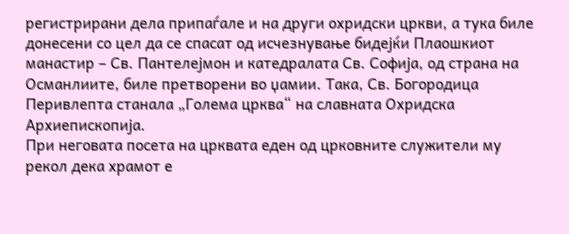регистрирани дела припаѓале и на други охридски цркви, а тука биле донесени со цел да се спасат од исчезнување бидејќи Плаошкиот манастир – Св. Пантелејмон и катедралата Св. Софија, од страна на Османлиите, биле претворени во џамии. Така, Св. Богородица Перивлепта станала „Голема црква“ на славната Охридска Архиепископија.
При неговата посета на црквата еден од црковните служители му рекол дека храмот е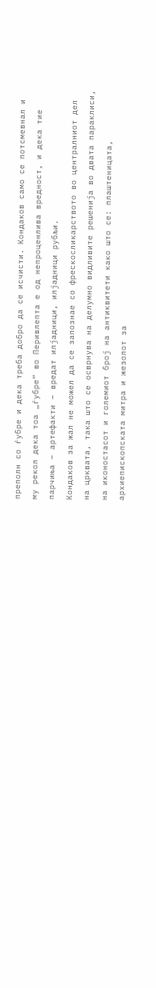преполн со ѓубре и дека треба добро да се исчисти. Кондаков само се потсмевнал и му рекол дека тоа „ѓубре“ во Перивлепта е од непроценлива вредност, и дека тие парчиња – артефакти – вредат илјадници, илјадници рубљи.
Кондаков за жал не можел да се запознае со фрескосликарството во централниот дел на црквата, така што се осврнува на делумно видливите решенија во двата параклиси, на иконостасот и големиот број на антиквитети како што се: плаштеницата, архиепископската митра и жезолот за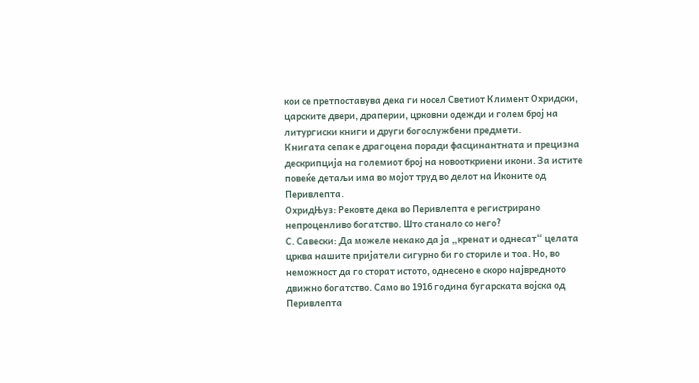кои се претпоставува дека ги носел Светиот Климент Охридски, царските двери, драперии, црковни одежди и голем број на литургиски книги и други богослужбени предмети.
Книгата сепак е драгоцена поради фасцинантната и прецизна дескрипција на големиот број на новооткриени икони. За истите повеќе детаљи има во мојот труд во делот на Иконите од Перивлепта.
ОхридЊуз: Рековте дека во Перивлепта е регистрирано непроценливо богатство. Што станало со него?
С. Савески: Да можеле некако да ја „кренат и однесат“ целата црква нашите пријатели сигурно би го сториле и тоа. Но, во неможност да го сторат истото, однесено е скоро највредното движно богатство. Само во 1916 година бугарската војска од Перивлепта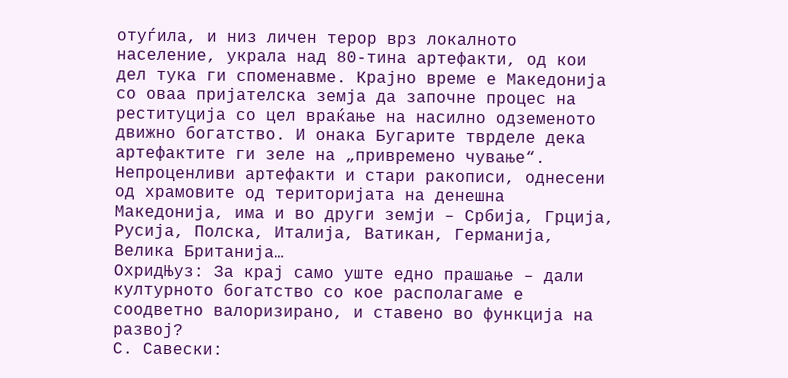отуѓила, и низ личен терор врз локалното население, украла над 80-тина артефакти, од кои дел тука ги споменавме. Крајно време е Македонија со оваа пријателска земја да започне процес на реституција со цел враќање на насилно одземеното движно богатство. И онака Бугарите тврделе дека артефактите ги зеле на „привремено чување“.
Непроценливи артефакти и стари ракописи, однесени од храмовите од територијата на денешна Македонија, има и во други земји – Србија, Грција, Русија, Полска, Италија, Ватикан, Германија, Велика Британија…
ОхридЊуз: За крај само уште едно прашање – дали културното богатство со кое располагаме е соодветно валоризирано, и ставено во функција на развој?
С. Савески: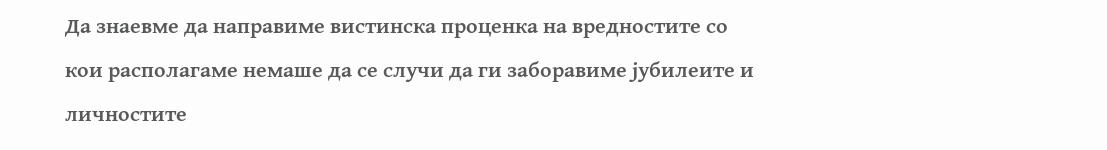Да знаевме да направиме вистинска проценка на вредностите со кои располагаме немаше да се случи да ги заборавиме јубилеите и личностите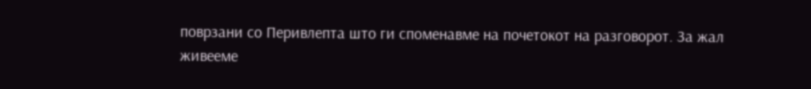поврзани со Перивлепта што ги споменавме на почетокот на разговорот. За жал живееме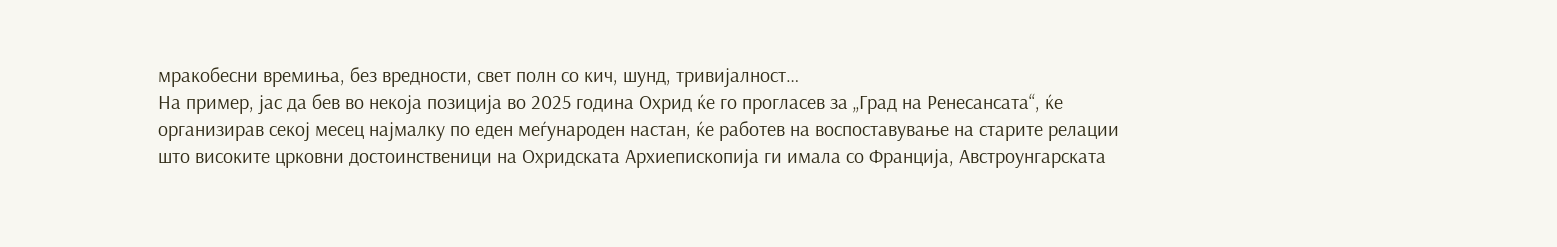мракобесни времиња, без вредности, свет полн со кич, шунд, тривијалност…
На пример, јас да бев во некоја позиција во 2025 година Охрид ќе го прогласев за „Град на Ренесансата“, ќе организирав секој месец најмалку по еден меѓународен настан, ќе работев на воспоставување на старите релации што високите црковни достоинственици на Охридската Архиепископија ги имала со Франција, Австроунгарската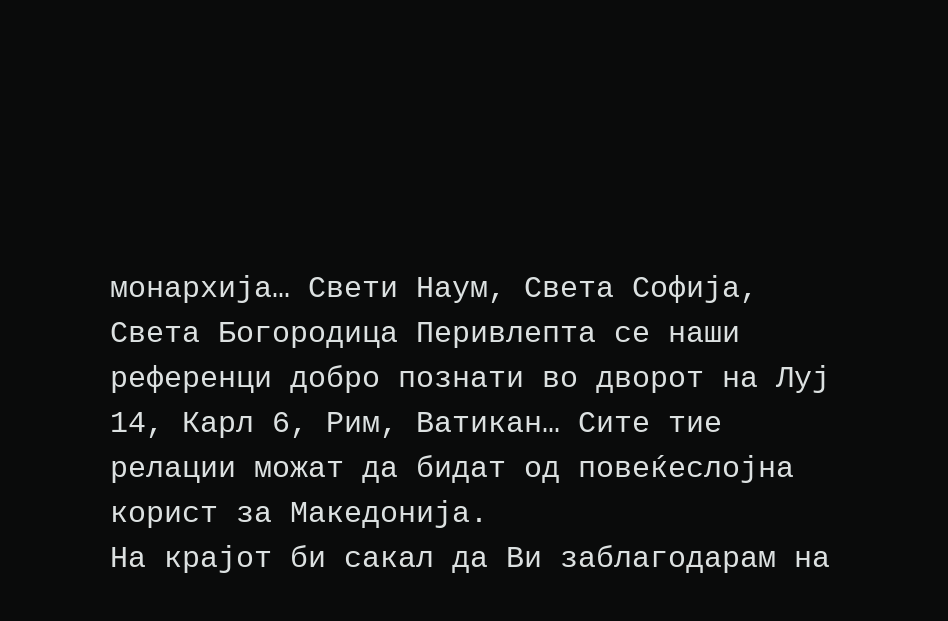монархија… Свети Наум, Света Софија, Света Богородица Перивлепта се наши референци добро познати во дворот на Луј 14, Карл 6, Рим, Ватикан… Сите тие релации можат да бидат од повеќеслојна корист за Македонија.
На крајот би сакал да Ви заблагодарам на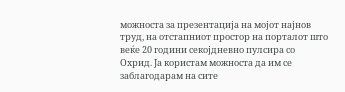можноста за презентација на мојот најнов труд, на отстапниот простор на порталот што веќе 20 години секојдневно пулсира со Охрид. Ја користам можноста да им се заблагодарам на сите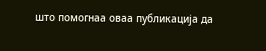што помогнаа оваа публикација да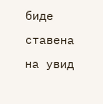биде ставена на увид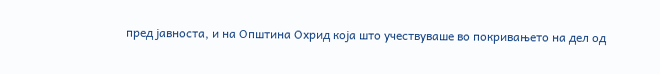пред јавноста, и на Општина Охрид која што учествуваше во покривањето на дел од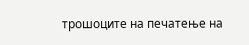трошоците на печатење на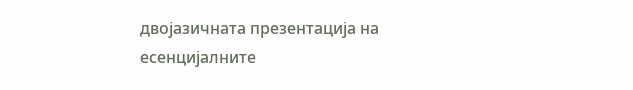двојазичната презентација на есенцијалните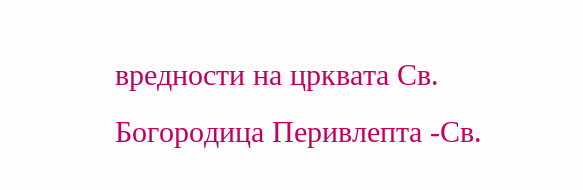вредности на црквата Св. Богородица Перивлепта -Св.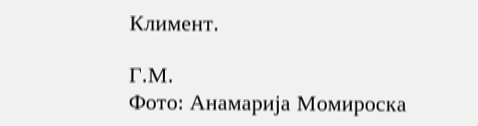Климент.

Г.М.
Фото: Анамарија Момироска